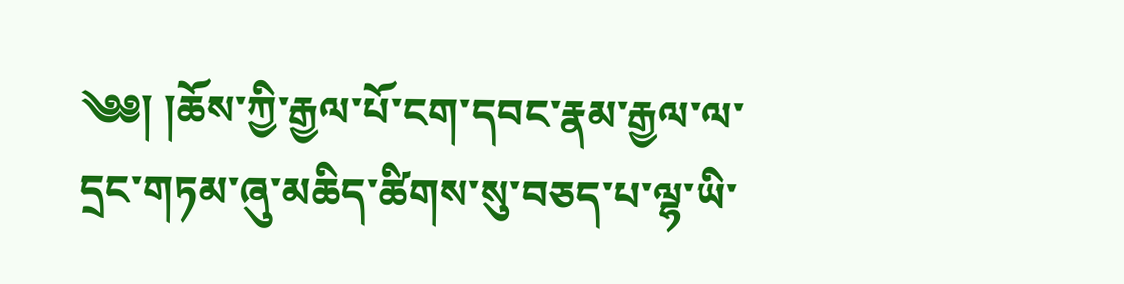༄༅། །ཆོས་ཀྱི་རྒྱལ་པོ་ངག་དབང་རྣམ་རྒྱལ་ལ་དྲང་གཏམ་ཞུ་མཆིད་ཚིགས་སུ་བཅད་པ་ལྷ་ཡི་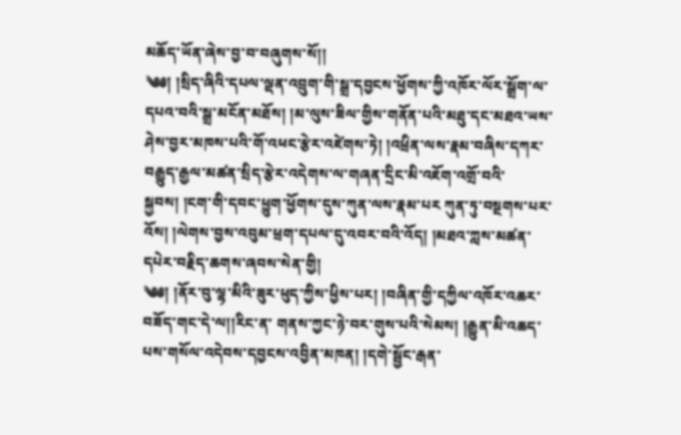མཆོད་ཡོན་ཞེས་བྱ་བ་བཞུགས་སོ།།
༄༅། །སྲིད་ཞིའི་དཔལ་ལྡན་འབྲུག་གི་སྒྲ་དབྱངས་ཕྱོགས་ཀྱི་འཁོར་ལོར་སྒྲོག་ལ་དཔའ་བའི་སྒྲ་མངོན་མཐོས། །མ་ལུས་ཟིལ་གྱིས་གནོན་པའི་མཐུ་དང་མཐའ་ཡས་ཤེས་བྱར་མཁས་པའི་གོ་འཕང་རྩེར་འཛེགས་ཏེ། །འཕྲིན་ལས་རྣམ་བཞིས་དཀར་བརྒྱུད་རྒྱལ་མཚན་སྲིད་རྩེར་འདེགས་ལ་གཞན་དྲིང་མི་འཇོག་འགྲོ་བའི་སྐྱབས། །ངག་གི་དབང་ཕྱུག་ཕྱོགས་དུས་ཀུན་ལས་རྣམ་པར ཀུན་ཏུ་བསྔགས་པར་འོས། །ལེགས་བྱས་འབུམ་ཕྲག་དཔལ་དུ་འབར་བའི་འོད། །མཐའ་ཀླས་མཚན་དཔེར་བརྗིད་ཆགས་ཞབས་སེན་གྱི།
༄༅། །ནོར་བུ་ལྷ་མིའི་ཟུར་ཕུད་ཀྱིས་ཕྱིས་པར། །བཞིན་གྱི་དཀྱིལ་འཁོར་འཆར་བཟོད་གང་དེ་ལ།།རིང་ན་ གནས་ཀྱང་ཉེ་བར་གུས་པའི་སེམས། །རྒྱུན་མི་འཆད་པས་གསོལ་འདེབས་དབྱངས་འབྱིན་མཁན། །དགེ་སྦྱོང་རྒན་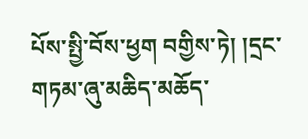པོས་སྤྱི་བོས་ཕྱག བགྱིས་ཏེ། །དྲང་གཏམ་ཞུ་མཆིད་མཆོད་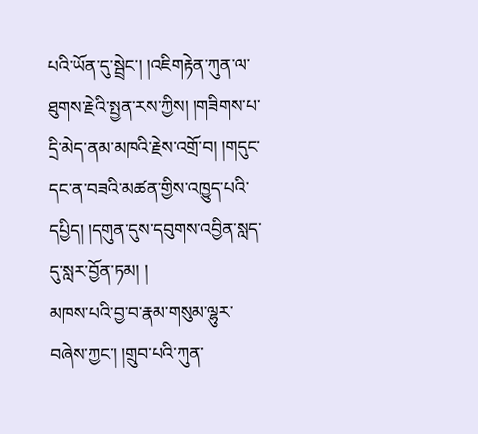པའི་ཡོན་དུ་སྦྲེང་། །འཇིགརྟེན་ཀུན་ལ་ཐུགས་རྗེའི་སྤྱན་རས་ཀྱིས། །གཟིགས་པ་དྲི་མེད་ནམ་མཁའི་རྗེས་འགྲོ་བ། །གདུང་དང་ན་བཟའི་མཚན་གྱིས་འཁྱུད་པའི་དཔྱིད། །དགུན་དུས་དབུགས་འབྱིན་སླད་དུ་སླར་བྱོན་ཏམ། །
མཁས་པའི་བྱ་བ་རྣམ་གསུམ་ལྷུར་བཞེས་ཀྱང་། །གྲུབ་པའི་ཀུན་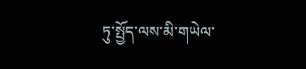ཏུ་སྤྱོད་ལས་མི་གཡེལ་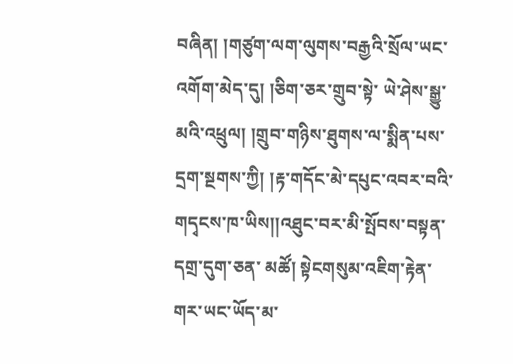བཞིན། །གཙུག་ལག་ལུགས་བརྒྱའི་སྲོལ་ཡང་འགོག་མེད་དུ། །ཅིག་ཅར་གྲུབ་སྟེ་ ཡེ་ཤེས་སྒྱུ་མའི་འཕྲུལ། །གྲུབ་གཉིས་ཐུགས་ལ་སྨིན་པས་དྲག་སྔགས་ཀྱི། །རྟ་གདོང་མེ་དཔུང་འབར་བའི་གདྭངས་ཁ་ཡིས།།འཐུང་བར་མི་སྤོབས་བསྟན་དགྲ་དུག་ཅན་ མཚོ། སྟེངགསུམ་འཇིག་རྟེན་གར་ཡང་ཡོད་མ་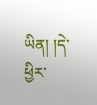ཡིན། །དེ་ཕྱིར་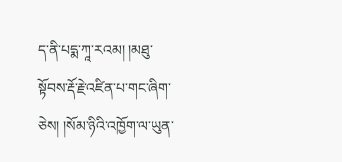ད་ནི་པདྨ་ཀཱ་རའམ། །མཐུ་སྟོབས་རྡོ་རྗེ་འཛིན་པ་གང་ཞིག་ཅེས། །སོམ་ཉིའི་འཁྱོག་ལ་ཡུན་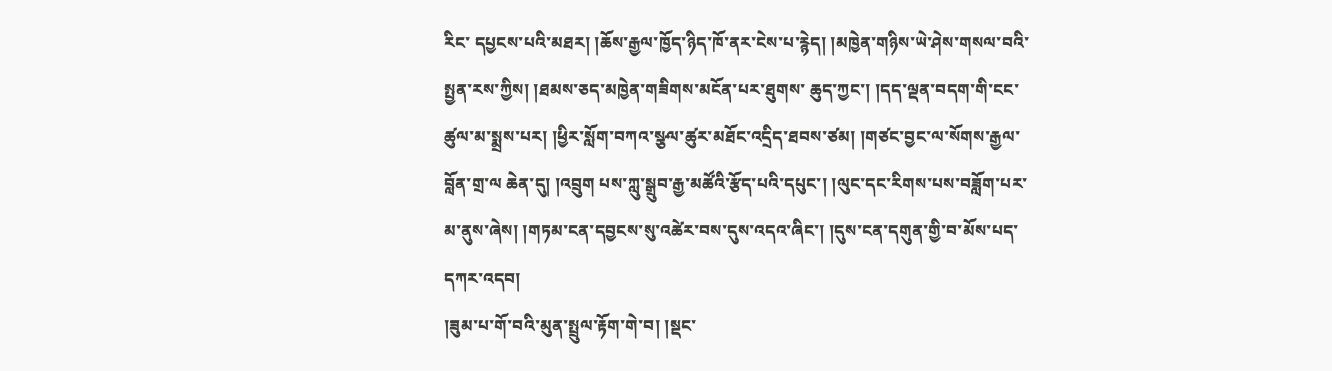རིང་ དཔྱངས་པའི་མཐར། །ཆོས་རྒྱལ་ཁྱོད་ཉིད་ཁོ་ནར་ངེས་པ་རྙེད། །མཁྱེན་གཉིས་ཡེ་ཤེས་གསལ་བའི་སྤྱན་རས་ཀྱིས། །ཐམས་ཅད་མཁྱེན་གཟིགས་མངོན་པར་ཐུགས་ ཆུད་ཀྱང་། །དད་ལྡན་བདག་གི་ངང་ཚུལ་མ་སྨྲས་པར། །ཕྱིར་སློག་བཀའ་སྩལ་ཚུར་མཐོང་འདྲིད་ཐབས་ཙམ། །གཙང་བྱང་ལ་སོགས་རྒྱལ་བློན་གྲ་ལ ཆེན་དུ། །འབྲུག པས་ཀླུ་སྒྲུབ་རྒྱ་མཚོའི་རྩོད་པའི་དཔུང་། །ལུང་དང་རིགས་པས་བཟློག་པར་མ་ནུས་ཞེས། །གཏམ་ངན་དབྱངས་སུ་འཚེར་བས་དུས་འདའ་ཞིང་། །དུས་ངན་དགུན་གྱི་བ་མོས་པད་དཀར་འདབ།
།ཟུམ་པ་གོ་བའི་མུན་སྤྲུལ་རྟོག་གེ་བ། །སྡང་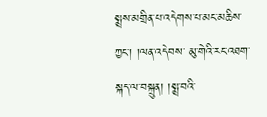སྨྲས་མགྲིན་པ་འདེགས་པ་མང་མཆིས་ཀྱང་། །ལན་འདེབས་ མུ་གེའི་རང་འཐག་སྐད་ལ་བསྐྲུན། །སྨྲ་བའི་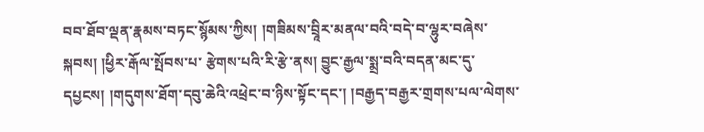བབ་ཐོབ་ལྡན་རྣམས་བཏང་སྙོམས་ཀྱིས། །གཟིམས་བྲཱིར་མནལ་བའི་བདེ་བ་ལྷུར་བཞེས་སྐབས། །ཕྱིར་རྒོལ་སྤོབས་པ་ རྩེགས་པའི་རི་རྩེ་ནས། བྱུང་རྒྱལ་སྨྲ་བའི་བདན་མང་དུ་དཔྱངས། །གདུགས་ཐོག་དབུ་ཆེའི་འཕྲེང་བ་ཉིས་སྟོང་དང་། །བརྒྱད་བརྒྱར་གྲགས་པལ་ལེགས་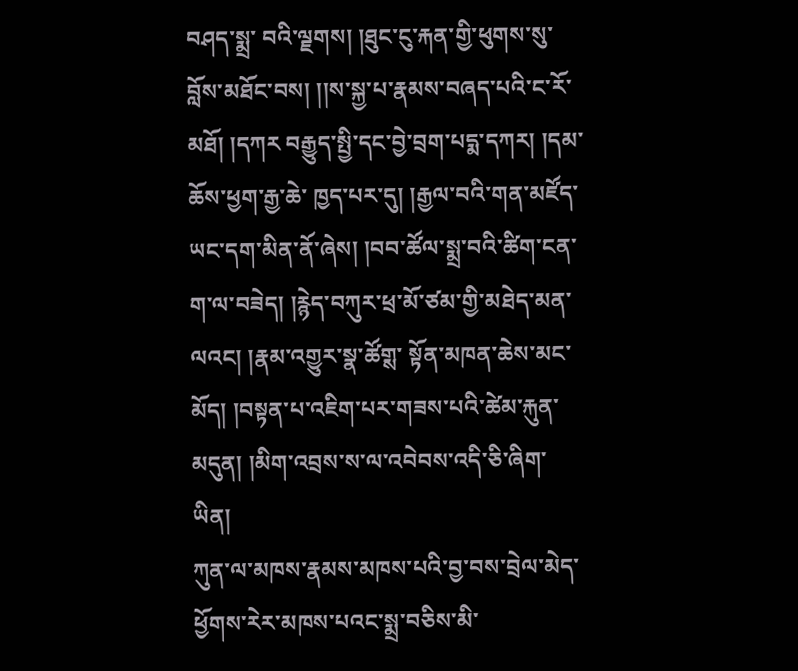བཤད་སྨྲ་ བའི་ལྗགས། །ཐུང་ངུ་རྐན་གྱི་ཕུགས་སུ་བློས་མཐོང་བས། །།ས་སྐྱ་པ་རྣམས་བཞད་པའི་ང་རོ་མཐོ། །དཀར བརྒྱུད་སྤྱི་དང་བྱེ་བྲག་པདྨ་དཀར། །དམ་ཆོས་ཕྱག་རྒྱ་ཆེ་ ཁྱད་པར་དུ། །རྒྱལ་བའི་གན་མཛོད་ཡང་དག་མིན་ནོ་ཞེས། །བབ་ཚོལ་སྨྲ་བའི་ཚིག་ངན་ག་ལ་བཟེད། །རྙེད་བཀུར་ཕྲ་མོ་ཙམ་གྱི་མཐེད་མན་ལའང། །རྣམ་འགྱུར་སྣ་ཚོགྶ་ སྟོན་མཁན་ཆེས་མང་མོད། །བསྟན་པ་འཇིག་པར་གཟས་པའི་ཚེམ་རྐུན་མདུན། །མིག་འབྲས་ས་ལ་འབེབས་འདི་ཅི་ཞིག་ཡིན།
ཀུན་ལ་མཁས་རྣམས་མཁས་པའི་བྱ་བས་བྲེལ་མེད་ཕྱོགས་རེར་མཁས་པའང་སྨྲ་བཅིས་མི་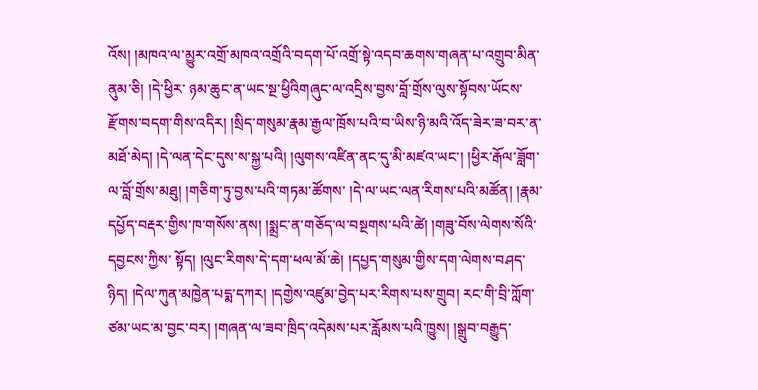འོས། །མཁའ་ལ་མྱུར་འགྲོ་མཁའ་འགྲོའི་བདག་པོ་འགྲོ་སྟེ་འདབ་ཆགས་གཞན་པ་འགྲུབ་མིན་ནུམ་ཅི། །དེ་ཕྱིར་ ཉམ་ཆུང་ན་ཡང་སྔ་ཕྱིའིགཞུང་ལ་འདྲིས་བྱས་བློ་གྲོས་ལུས་སྟོབས་ཡོངས་རྫོགས་བདག་གིས་འདིར། །སྲིད་གསུམ་རྣམ་རྒྱལ་ཁྲོས་པའི་བ་ཡིས་ཉི་མའི་འོད་ཟེར་ཟ་བར་ན་མཐོ་མེད། །དེ་ལན་དེང་དུས་ས་སྐྱ་པའི། །ལུགས་འཛིན་ནང་དུ་མི་མཛའ་ཡང་། །ཕྱིར་རྒོལ་ཟློག་ལ་བློ་གྲོས་མཐུ། །གཅིག་ཏུ་བྱས་པའི་གཏམ་ཚོགས་ །དེ་ལ་ཡང་ལན་རིགས་པའི་མཚོན། །རྣམ་དཔྱོད་བརྡར་གྱིས་ཁ་གསོས་ནས། །སྨྲང་ན་གཅོད་ལ་བསྔགས་པའི་ཚེ། །གཟུ་བོས་ལེགས་སོའི་དབྱངས་ཀྱིས་ སྟོད། །ལུང་རིགས་དེ་དག་ཕལ་མོ་ཆེ། །དཔྱད་གསུམ་གྱིས་དག་ལེགས་བཤད་ཉིད། །དེལ་ཀུན་མཁྱེན་པདྨ་དཀར། །དགྱེས་འཛུམ་བྱེད་པར་རིགས་པས་གྲུབ། རང་གི་བྲི་ཀློག་ཙམ་ཡང་མ་བྱང་བར། །གཞན་ལ་ཟབ་ཁྲིད་འདེམས་པར་རློམས་པའི་ཁྱུས། །སྒྲུབ་བརྒྱུད་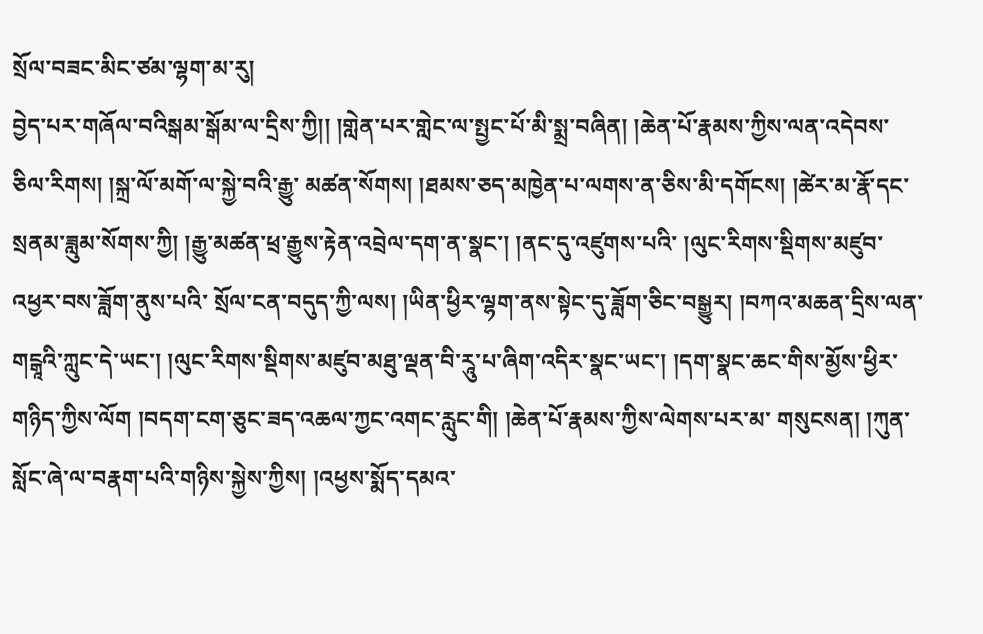སྲོལ་བཟང་མིང་ཙམ་ལྷག་མ་རུ།
བྱེད་པར་གཞོལ་བའིསྒམ་སྒོམ་ལ་དྲིས་ཀྱི།། །གླེན་པར་གླེང་ལ་སྤྱང་པོ་མི་སྨྲ་བཞིན། །ཆེན་པོ་རྣམས་ཀྱིས་ལན་འདེབས་ཅིལ་རིགས། །སྐྲ་ལོ་མགོ་ལ་སྐྱེ་བའི་རྒྱུ་ མཚན་སོགས། །ཐམས་ཅད་མཁྱེན་པ་ལགས་ན་ཅིས་མི་དགོངས། །ཚེར་མ་རྣོ་དང་སྲནམ་ཟླུམ་སོགས་ཀྱི། །རྒྱུ་མཚན་ཕྲ་རྒྱུས་རྟེན་འབྲེལ་དག་ན་སྣང་། །ནང་དུ་འཛུགས་པའི་ །ལུང་རིགས་སྡིགས་མཛུབ་འཕྱར་བས་ཟློག་ནུས་པའི་ སྲོལ་ངན་བདུད་ཀྱི་ལས། །ཡིན་ཕྱིར་ལྷག་ནས་སྟེང་དུ་ཟློག་ཅིང་བསྒྱུར། །བཀའ་མཆན་དྲིས་ལན་གངྒཱའི་ཀླུང་དེ་ཡང་། །ལུང་རིགས་སྡིགས་མཛུབ་མཐུ་ལྡན་བི་རཱུ་པ་ཞིག་འདིར་སྣང་ཡང་། །དག་སྣང་ཆང་གིས་མྱོས་ཕྱིར་གཉིད་ཀྱིས་ལོག །བདག་ངག་ཅུང་ཟད་འཆལ་ཀྱང་འགང་རླུང་གི། །ཆེན་པོ་རྣམས་ཀྱིས་ལེགས་པར་མ་ གསུངསན། །ཀུན་སློང་ཞེ་ལ་བརྣག་པའི་གཉིས་སྐྱེས་ཀྱིས། །འཕྱས་སྨོད་དམའ་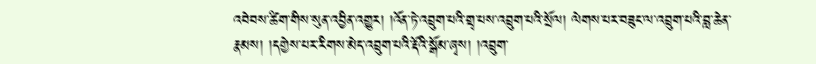འབེབས་ཚིག་གིས་སུན་འབྱིན་འགྱུར། །འོན་ཏེ་འབྲུག་པའི་གྲྭ་པས་འབྲུག་པའི་སྲོལ། ལེགས་པར་བཟུང་ལ་འབྲུག་པའི་བླ་ཆེན་རྣམས། །དགྱེས་པར་རིགས་མེད་འབྲུག་པའི་རྡོའི་སྒོམ་ཞྭས། །འབྲུག་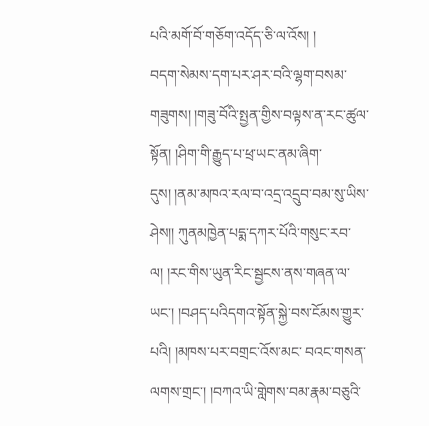པའི་མགོ་བོ་གཅོག་འདོད་ཅི་ལ་འོས། །
བདག་སེམས་དག་པར་ཤར་བའི་ལྷག་བསམ་གཟུགས། །གཟུ་བོའི་སྤྱན་གྱིས་བལྟས་ན་རང་ཚུལ་སྟོན། །ཤིག་གི་རྒྱུད་པ་ཕྲ་ཡང་ནམ་ཞིག་དུས། །ནམ་མཁའ་རལ་བ་འདྲ་འདྲུབ་བམ་སུ་ཡིས་ཤེས།། ཀུནམཁྱེན་པདྨ་དཀར་པོའི་གསུང་རབ་ལ། །རང་གིས་ཡུན་རིང་སྦྱངས་ནས་གཞན་ལ་ཡང་། །བཤད་པའིདགའ་སྟོན་སྐྱེ་བས་ངོམས་གྱུར་པའི། །མཁས་པར་བགྲང་འོས་མང་ བའང་གསན་ལགས་གྲང་། །བཀའ་ཡི་གླེགས་བམ་རྣམ་བཅུའི་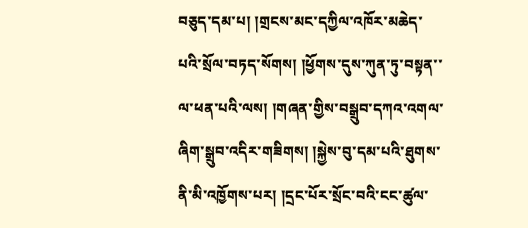བཅུད་དམ་པ། །གྲངས་མང་དཀྱིལ་འཁོར་མཆེད་པའི་སྲོལ་བཏད་སོགས། །ཕྱོགས་དུས་ཀུན་ཏུ་བསྟན་་ ལ་ཕན་པའི་ལས། །གཞན་གྱིས་བསྒྲུབ་དཀའ་འགལ་ཞིག་སྒྲུབ་འདིར་གཟིགས། །སྐྱེས་བུ་དམ་པའི་ཐུགས་ནི་མི་འཁྱོགས་པར། །དྲང་པོར་སྲོང་བའི་ངང་ཚུལ་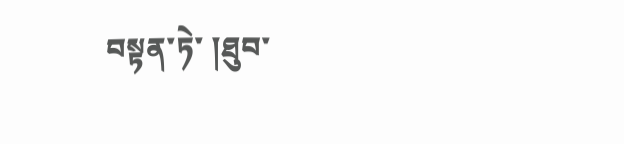བསྟན་ཏེ་ །ཐུབ་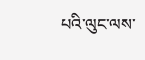པའི་ལུང་ལས་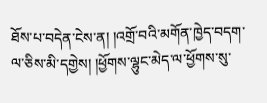ཐོས་པ་བདེན་ངེས་ན། །འགྲོ་བའི་མགོན་ཁྱེད་བདག་ལ་ཅིས་མི་དགྱེས། །ཕྱོགས་ལྷུང་མེད་ལ་ཕྱོགས་སུ་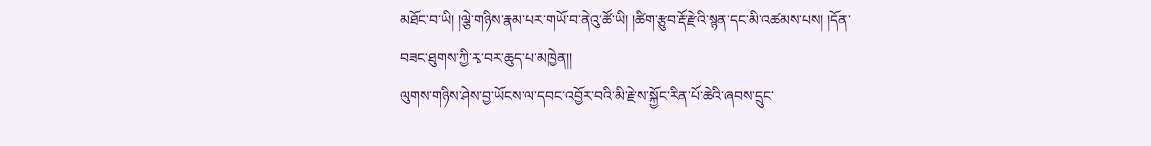མཐོང་བ་ཡི། །ལྕེ་གཉིས་རྣམ་པར་གཡོ་བ་ནེའུ་ཚོ་ཡི། །ཚིག་རྩུབ་རྡོ་རྫེའི་སྙན་དང་མི་འཚམས་པས། །དོན་བཟང་ཐུགས་ཀྱི་རྭ་བར་ཆུད་པ་མཁྱེན།།
ལུགས་གཉིས་ཤེས་བྱ་ཡོངས་ལ་དབང་འབྱོར་བའི་མི་རྗེ་ས་སྐྱོང་རིན་པོ་ཆེའི་ཞབས་དྲུང་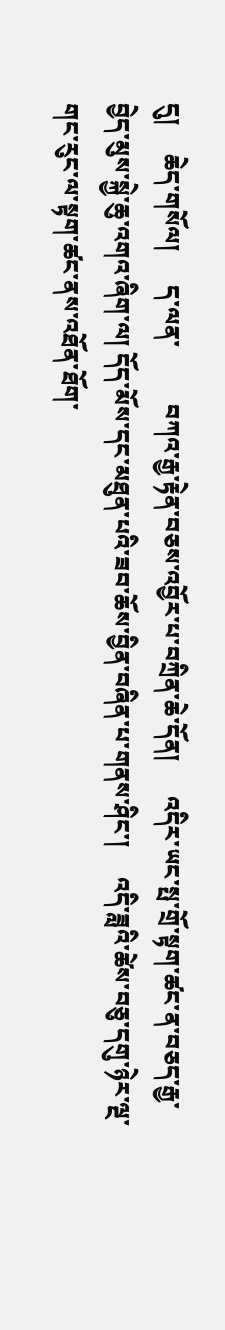དུ།     ཆེད་གསོལ།      ད་ལན་          བཀའ་རྒྱ་རྟེན་བཅས་འབྱོར་པ་བཀྲིན་ཆེ་དོན།      འདིར་ཡང་སྤ་གྲོ་སྟག་ཚང་ན་བཅད་རྒྱ་བྱེད་མུས་སྐྱེ་ཆུ་འགའ་ཞིག་ལ། དོད་མོས་དང་མཐུན་པའི་ཟབ་ཆོས་བྱིན་བཞིན་པ་གནས་ཤིང་།     འདི་ཟླའི་ཚེས་བཅུ་དགུ་ཉེར་ལྔ་གང་རུང་ལ་སྟག་ཚང་ནས་འཐོན་ཐོག་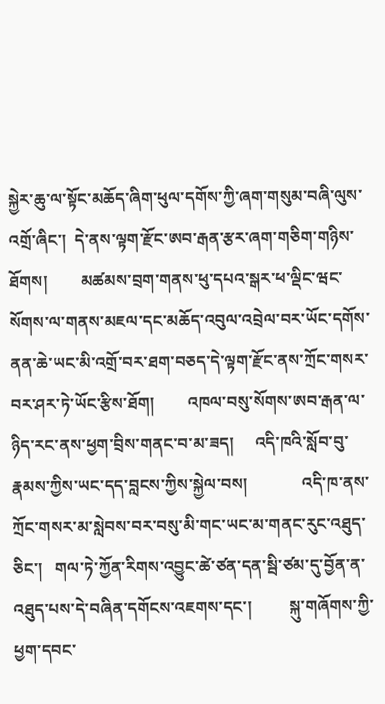སྐྱེར་ཆུ་ལ་སྟོང་མཆོད་ཞིག་ཕུལ་དགོས་ཀྱི་ཞག་གསུམ་བཞི་ལུས་འགྲོ་ཞིང་།  དེ་ནས་ལྟག་རྫོང་ཨབ་རྒན་རྩར་ཞག་གཅིག་གཉིས་ཐོགས།        མཚམས་བྲག་གནས་ཕུ་དཔའ་སྒར་ཕ་ལྡིང་ཝང་སོགས་ལ་གནས་མཇལ་དང་མཆོད་འབུལ་འབྲེལ་བར་ཡོང་དགོས་ནན་ཆེ་ཡང་མི་འགྲོ་བར་ཐག་བཅད་དེ་ལྟག་རྫོང་ནས་ཀྲོང་གསར་བར་ཤར་ཏེ་ཡོང་རྩིས་ཐོག།        འཁལ་བསུ་སོགས་ཨབ་རྒན་ལ་ཉིད་རང་ནས་ཕྱག་བྲིས་གནང་བ་མ་ཟད།     འདི་ཁའི་སློབ་བུ་རྣམས་ཀྱིས་ཡང་དད་བླངས་ཀྱིས་སྐྱེལ་བས།             འདི་ཁ་ནས་ཀྲོང་གསར་མ་སླེབས་བར་བསུ་མི་གང་ཡང་མ་གནང་རུང་འཐུད་ཅིང་།   གལ་ཏེ་ཀྱོན་རིགས་འབྱུང་ཚེ་ཙན་དན་སྦི་ཙམ་དུ་བྱོན་ན་འཐུད་པས་དེ་བཞིན་དགོངས་འཇགས་དང་།         སྐུ་གཞོགས་ཀྱི་ཕྱག་དབང་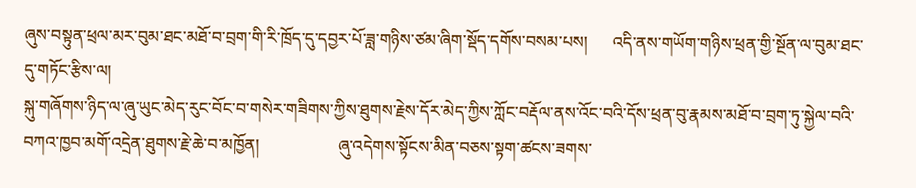ཞུས་བསྟུན་ཕྲལ་མར་བུམ་ཐང་མཐོ་བ་བྲག་གི་རི་ཁྲོད་དུ་དབྱར་པོ་ཟླ་གཉིས་ཙམ་ཞིག་སྡོད་དགོས་བསམ་པས།      འདི་ནས་གཡོག་གཉིས་ཕྲན་གྱི་སྔོན་ལ་བུམ་ཐང་དུ་གཏོང་རྩིས་ལ།
སྐུ་གཞོགས་ཉིད་ལ་ཞུ་ཡུང་མེད་རུང་བོང་བ་གསེར་གཟིགས་ཀྱིས་ཐུགས་རྗེས་དོར་མེད་ཀྱིས་ཀློང་བརྡོལ་ནས་འོང་བའི་དོས་ཕྲན་བུ་རྣམས་མཐོ་བ་བྲག་ཏུ་སྐྱེལ་བའི་བཀའ་ཁྱབ་མགོ་འདྲེན་ཐུགས་རྗེ་ཆེ་བ་མཁྱོན།                   ཞུ་འདེགས་སྟོངས་མིན་བཅས་སྟག་ཚངས་ཟགས་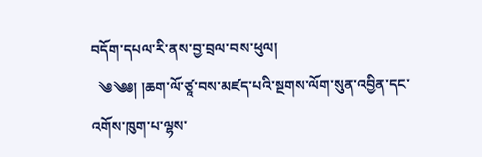བདོག་དཔལ་རི་ནས་བྱ་བྲལ་བས་ཕུལ།
  ༄༄༅། །ཆག་ལོ་ཙཱ་བས་མཛད་པའི་སྔགས་ལོག་སུན་འབྱིན་དང་འགོས་ཁུག་པ་ལྷས་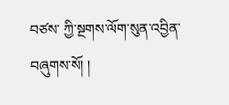བཙས་ ཀྱི་སྔགས་ལོག་སུན་འབྱིན་བཞུགས་སོ། །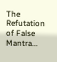The Refutation of False Mantra...